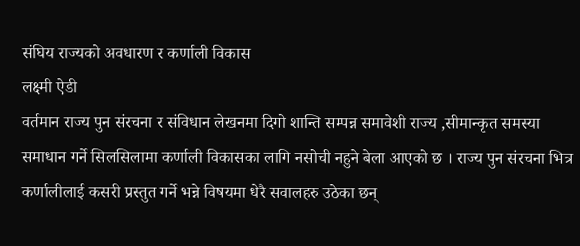संघिय राज्यको अवधारण र कर्णाली विकास
लक्ष्मी ऐडी
वर्तमान राज्य पुन संरचना र संविधान लेखनमा दिगो शान्ति सम्पन्न समावेशी राज्य ,सीमान्कृत समस्या समाधान गर्ने सिलसिलामा कर्णाली विकासका लागि नसोची नहुने बेला आएको छ । राज्य पुन संरचना भित्र कर्णालीलाई कसरी प्रस्तुत गर्ने भन्ने विषयमा धेरै सवालहरु उठेका छन्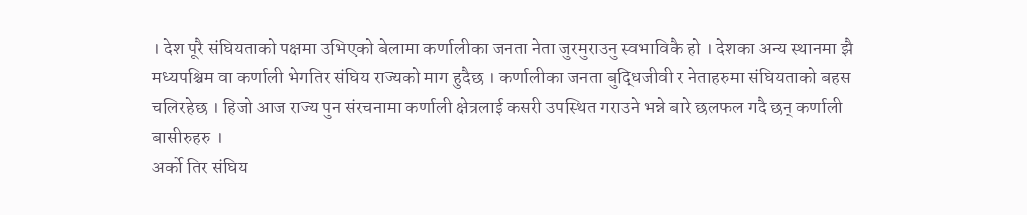। देश पूरै संघियताको पक्षमा उभिएको बेलामा कर्णालीका जनता नेता जुरमुराउनु स्वभाविकै हो । देशका अन्य स्थानमा झै मध्यपश्चिम वा कर्णाली भेगतिर संघिय राज्यको माग हुदैछ । कर्णालीका जनता बुद्धिजीवी र नेताहरुमा संघियताको बहस चलिरहेछ । हिजो आज राज्य पुन संरचनामा कर्णाली क्षेत्रलाई कसरी उपस्थित गराउने भन्ने बारे छलफल गदै छन् कर्णाली बासीरुहरु ।
अर्को तिर संघिय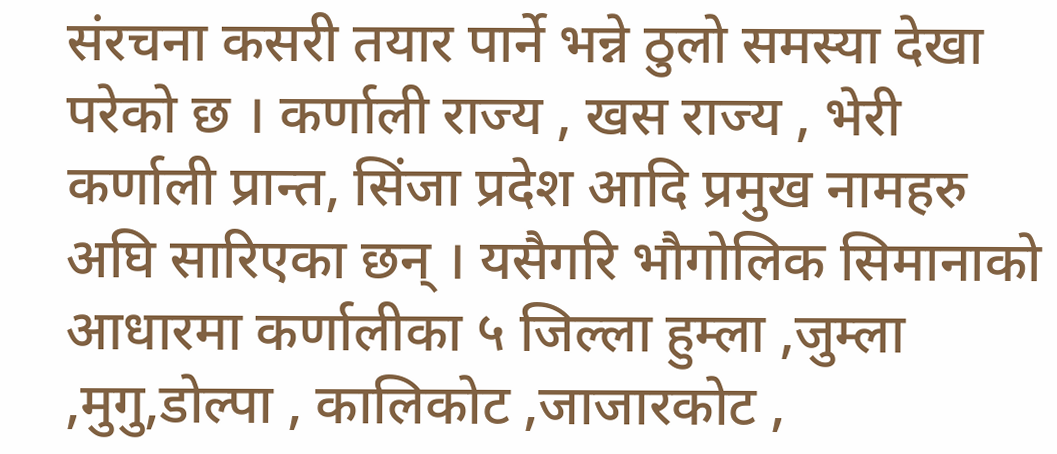संरचना कसरी तयार पार्ने भन्ने ठुलो समस्या देखा परेको छ । कर्णाली राज्य , खस राज्य , भेरी कर्णाली प्रान्त, सिंजा प्रदेश आदि प्रमुख नामहरु अघि सारिएका छन् । यसैगरि भौगोलिक सिमानाको आधारमा कर्णालीका ५ जिल्ला हुम्ला ,जुम्ला ,मुगु,डोल्पा , कालिकोट ,जाजारकोट ,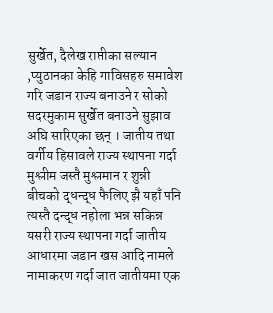सुर्खेत, दैलेख राप्तीका सल्यान ,प्युठानका केहि गाविसहरु समावेश गरि जडान राज्य बनाउने र सोको सदरमुकाम सुर्खेत बनाउने सुझाव अघि सारिएका छन् । जातीय तथा वर्गीय हिसावले राज्य स्थापना गर्दा मुश्लीम जस्तै मुश्लमान र शुन्नी बीचको द्धन्द्ध फैलिए झै यहाँ पनि त्यस्तै दन्द्ध नहोला भन्न सकिन्न यसरी राज्य स्थापना गर्दा जातीय आधारमा जडान खस आदि नामले नामाकरण गर्दा जात जातीयमा एक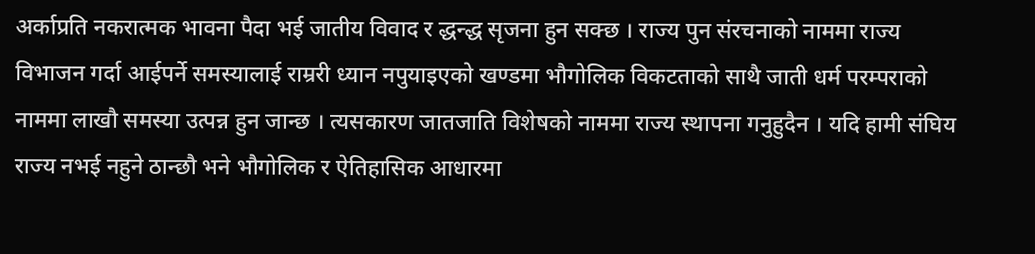अर्काप्रति नकरात्मक भावना पैदा भई जातीय विवाद र द्धन्द्ध सृजना हुन सक्छ । राज्य पुन संरचनाको नाममा राज्य विभाजन गर्दा आईपर्ने समस्यालाई राम्ररी ध्यान नपुयाइएको खण्डमा भौगोलिक विकटताको साथै जाती धर्म परम्पराको नाममा लाखौ समस्या उत्पन्न हुन जान्छ । त्यसकारण जातजाति विशेषको नाममा राज्य स्थापना गनुहुदैन । यदि हामी संघिय राज्य नभई नहुने ठान्छौ भने भौगोलिक र ऐतिहासिक आधारमा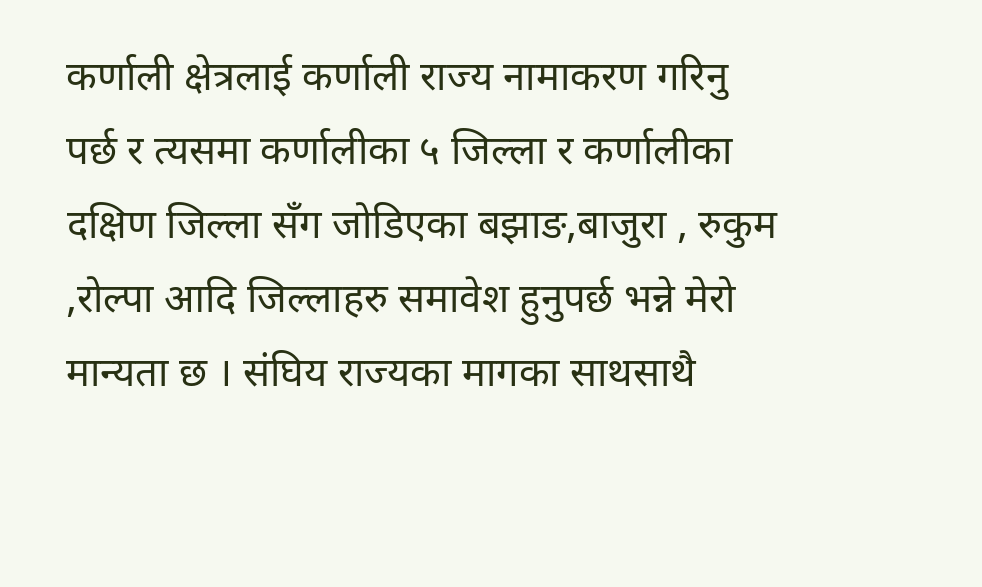कर्णाली क्षेत्रलाई कर्णाली राज्य नामाकरण गरिनु पर्छ र त्यसमा कर्णालीका ५ जिल्ला र कर्णालीका दक्षिण जिल्ला सँग जोडिएका बझाङ,बाजुरा , रुकुम ,रोल्पा आदि जिल्लाहरु समावेश हुनुपर्छ भन्ने मेरो मान्यता छ । संघिय राज्यका मागका साथसाथै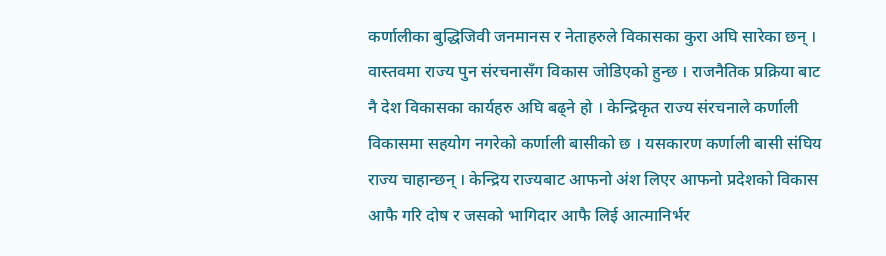कर्णालीका बुद्धिजिवी जनमानस र नेताहरुले विकासका कुरा अघि सारेका छन् । वास्तवमा राज्य पुन संरचनासँग विकास जोडिएको हुन्छ । राजनैतिक प्रक्रिया बाट नै देश विकासका कार्यहरु अघि बढ्ने हो । केन्द्रिकृत राज्य संरचनाले कर्णाली विकासमा सहयोग नगरेको कर्णाली बासीको छ । यसकारण कर्णाली बासी संघिय राज्य चाहान्छन् । केन्द्रिय राज्यबाट आफनो अंश लिएर आफनो प्रदेशको विकास आफै गरि दोष र जसको भागिदार आफै लिई आत्मानिर्भर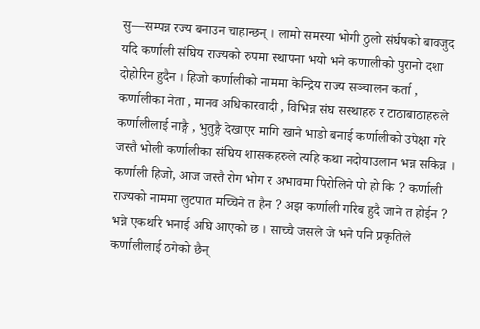सु—सम्पन्न रज्य बनाउन चाहान्छन् । लामो समस्या भोगी ठुलो संर्घषको बावजुद यदि कर्णाली संघिय राज्यको रुपमा स्थापना भयो भने कणालीको पुरानो दशा दोहोरिन हुदैन । हिजो कर्णालीको नाममा केन्द्रिय राज्य सञ्चालन कर्ता , कर्णालीका नेता , मानव अधिकारवादी , विभिन्न संघ सस्थाहरु र टाठाबाठाहरुले कर्णालीलाई नाङ्गै , भुतुङ्गै देखाएर मागि खाने भाडो बनाई कर्णालीको उपेक्षा गरे जस्तै भोली कर्णालीका संघिय शासकहरुले त्यहि कथा नदोयाउलान भन्न सकिन्न । कर्णाली हिजो, आज जस्तै रोग भोग र अभावमा पिरोलिने पो हो कि ? कर्णाली राज्यको नाममा लुटपात मच्चिने त हैन ? अझ कर्णाली गरिब हुदै जाने त होईन ? भन्ने एकथरि भनाई अघि आएको छ । साच्चै जसले जे भने पनि प्रकृतिले कर्णालीलाई ठगेको छैन्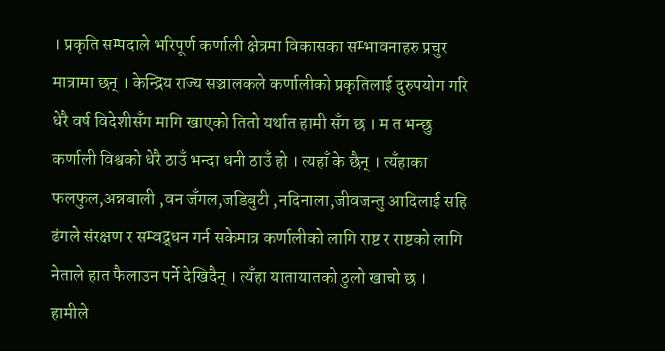। प्रकृति सम्पदाले भरिपूर्ण कर्णाली क्षेत्रमा विकासका सम्भावनाहरु प्रचुर मात्रामा छन् । केन्द्रिय राज्य सञ्चालकले कर्णालीको प्रकृतिलाई दुरुपयोग गरि धेरै वर्ष विदेशीसँग मागि खाएको तितो यर्थात हामी सँग छ । म त भन्छु कर्णाली विश्वको धेरै ठाउँ भन्दा धनी ठाउँ हो । त्यहाँ के छैन् । त्यँहाका फलफुल,अन्नबाली ,वन जँगल,जडिबुटी ,नदिनाला,जीवजन्तु आदिलाई सहि ढंगले संरक्षण र सम्वद्र्धन गर्न सकेमात्र कर्णालीको लागि राष्ट र राष्टको लागि नेताले हात फैलाउन पर्ने देखिदैन् । त्यँहा यातायातको ठुलो खाचो छ । हामीले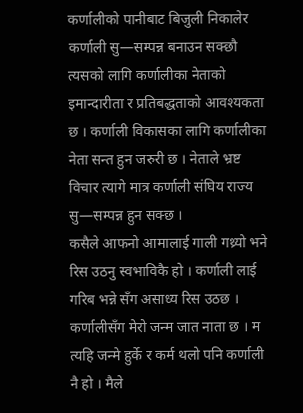कर्णालीको पानीबाट बिजुली निकालेर कर्णाली सु—सम्पन्न बनाउन सक्छौ त्यसको लागि कर्णालीका नेताको इमान्दारीता र प्रतिबद्धताको आवश्यकता छ । कर्णाली विकासका लागि कर्णालीका नेता सन्त हुन जरुरी छ । नेताले भ्रष्ट विचार त्यागे मात्र कर्णाली संघिय राज्य सु—सम्पन्न हुन सक्छ ।
कसैले आफनो आमालाई गाली गथ्र्यो भने रिस उठनु स्वभाविकै हो । कर्णाली लाई गरिब भन्ने सँग असाध्य रिस उठछ । कर्णालीसँग मेरो जन्म जात नाता छ । म त्यहि जन्मे हुर्के र कर्म थलो पनि कर्णाली नै हो । मैले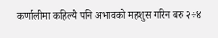कर्णालीमा कहिल्यै पनि अभावको महशुस गरिन बरु २÷४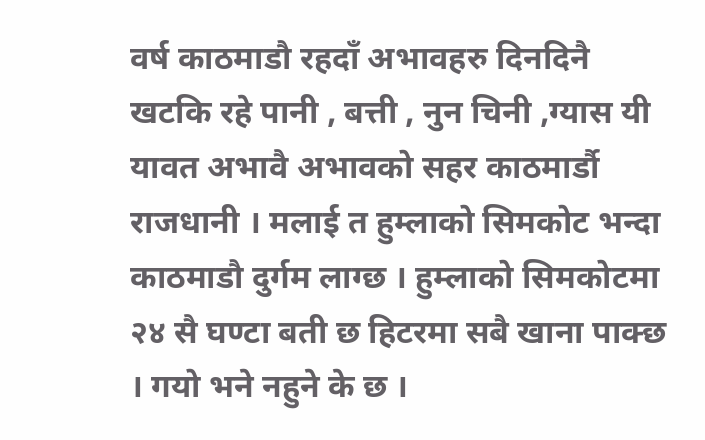वर्ष काठमाडौ रहदाँ अभावहरु दिनदिनै खटकि रहे पानी , बत्ती , नुन चिनी ,ग्यास यी यावत अभावै अभावको सहर काठमार्डौ राजधानी । मलाई त हुम्लाको सिमकोट भन्दा काठमाडौ दुर्गम लाग्छ । हुम्लाको सिमकोटमा २४ सै घण्टा बती छ हिटरमा सबै खाना पाक्छ । गयो भने नहुने के छ ।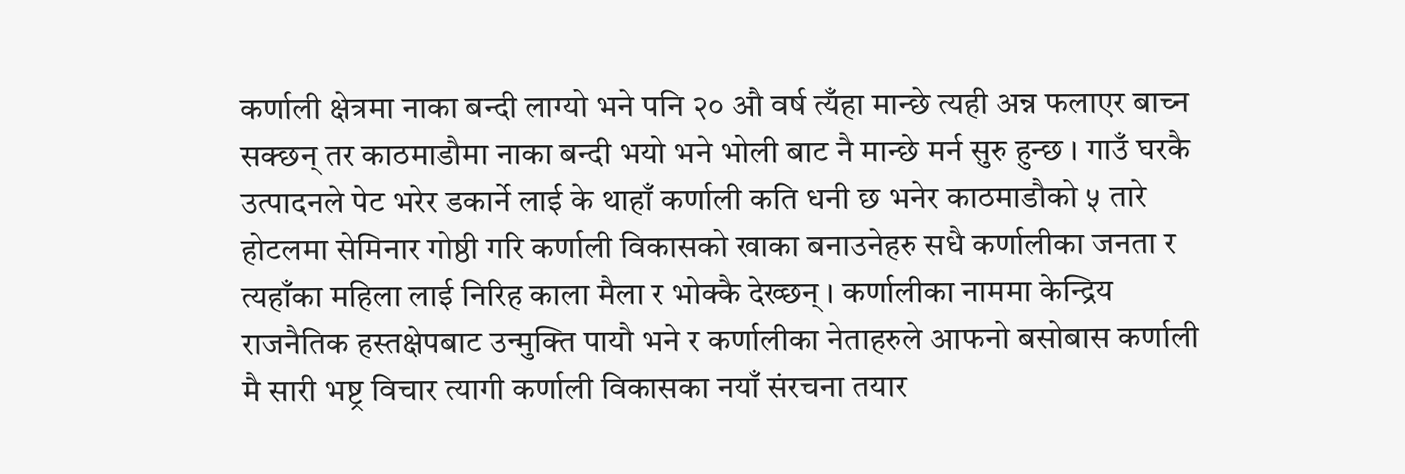कर्णाली क्षेत्रमा नाका बन्दी लाग्यो भने पनि २० औ वर्ष त्यँहा मान्छे त्यही अन्न फलाएर बाच्न सक्छन् तर काठमाडौमा नाका बन्दी भयो भने भोली बाट नै मान्छे मर्न सुरु हुन्छ । गाउँ घरकै उत्पादनले पेट भरेर डकार्ने लाई के थाहाँ कर्णाली कति धनी छ भनेर काठमाडौको ५ तारे होटलमा सेमिनार गोष्ठी गरि कर्णाली विकासको खाका बनाउनेहरु सधै कर्णालीका जनता र त्यहाँका महिला लाई निरिह काला मैला र भोक्कै देख्छन् । कर्णालीका नाममा केन्द्रिय राजनैतिक हस्तक्षेपबाट उन्मुक्ति पायौ भने र कर्णालीका नेताहरुले आफनो बसोबास कर्णाली मै सारी भष्ट्र विचार त्यागी कर्णाली विकासका नयाँ संरचना तयार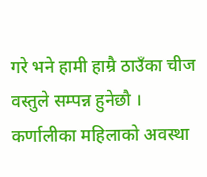गरे भने हामी हाम्रै ठाउँका चीज वस्तुले सम्पन्न हुनेछौ । कर्णालीका महिलाको अवस्था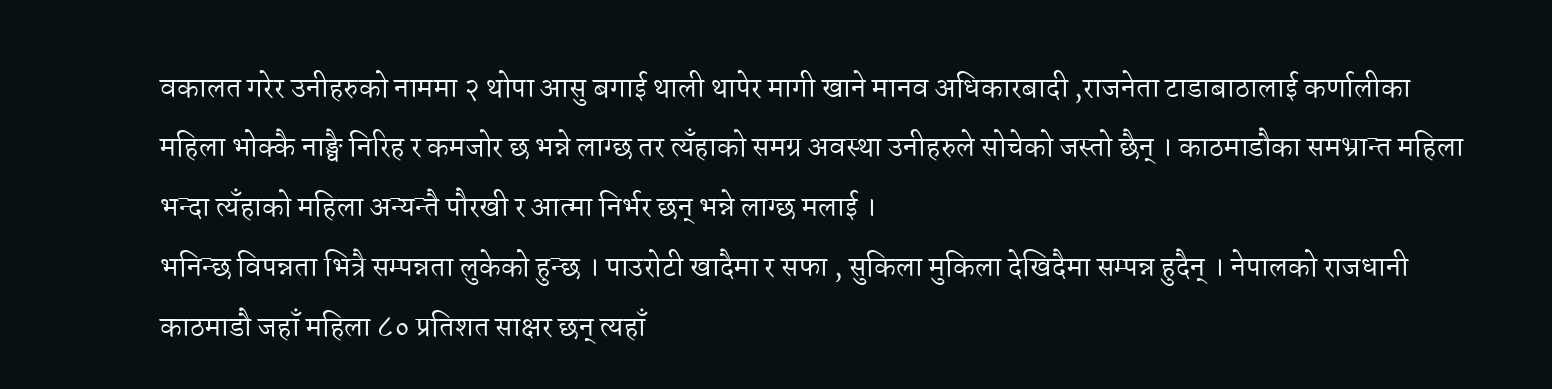वकालत गरेर उनीहरुको नाममा २ थोपा आसु बगाई थाली थापेर मागी खाने मानव अधिकारबादी ,राजनेता टाडाबाठालाई कर्णालीका महिला भोक्कै नाङ्घै निरिह र कमजोर छ भन्ने लाग्छ तर त्यँहाको समग्र अवस्था उनीहरुले सोचेको जस्तो छैन् । काठमाडौका समभ्रान्त महिला भन्दा त्यँहाको महिला अन्यन्तै पौरखी र आत्मा निर्भर छन् भन्ने लाग्छ मलाई ।
भनिन्छ विपन्नता भित्रै सम्पन्नता लुकेको हुन्छ । पाउरोटी खादैमा र सफा , सुकिला मुकिला देखिदैमा सम्पन्न हुदैन् । नेपालको राजधानी काठमाडौ जहाँ महिला ८० प्रतिशत साक्षर छन् त्यहाँ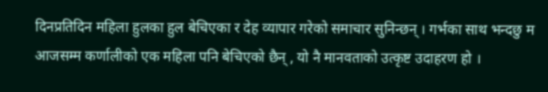दिनप्रतिदिन महिला हुलका हुल बेचिएका र देह व्यापार गरेको समाचार सुनिन्छन् । गर्भका साथ भन्दछु म आजसम्म कर्णालीको एक महिला पनि बेचिएको छैन् , यो नै मानवताको उत्कृष्ट उदाहरण हो ।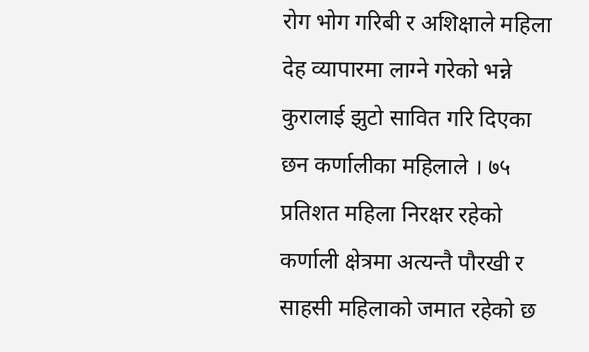रोग भोग गरिबी र अशिक्षाले महिला देह व्यापारमा लाग्ने गरेको भन्ने कुरालाई झुटो सावित गरि दिएका छन कर्णालीका महिलाले । ७५ प्रतिशत महिला निरक्षर रहेको कर्णाली क्षेत्रमा अत्यन्तै पौरखी र साहसी महिलाको जमात रहेको छ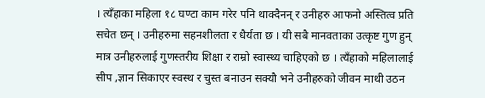। त्यँहाका महिला १८ घण्टा काम गरेर पनि थाक्दैनन् र उनीहरु आफनो अस्तित्व प्रति सचेत छन् । उनीहरुमा सहनशीलता र धैर्यता छ । यी सबै मानवताका उत्कृष्ट गुण हुन् मात्र उनीहरुलाई गुणस्तरीय शिक्षा र राम्रो स्वास्थ्य चाहिएको छ । त्यँहाको महिलालाई सीप ,ज्ञान सिकाएर स्वस्थ र चुस्त बनाउन सक्यौ भने उनीहरुको जीवन माथी उठन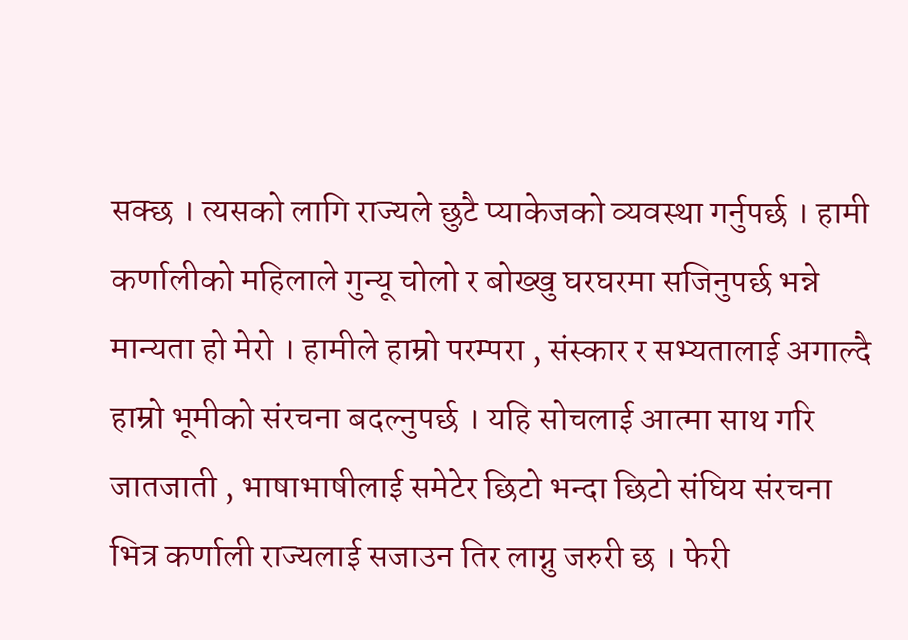सक्छ । त्यसको लागि राज्यले छुटै प्याकेजको व्यवस्था गर्नुपर्छ । हामी कर्णालीको महिलाले गुन्यू चोलो र बोख्खु घरघरमा सजिनुपर्छ भन्ने मान्यता हो मेरो । हामीले हाम्रो परम्परा , संस्कार र सभ्यतालाई अगाल्दै हाम्रो भूमीको संरचना बदल्नुपर्छ । यहि सोचलाई आत्मा साथ गरि जातजाती , भाषाभाषीलाई समेटेर छिटो भन्दा छिटो संघिय संरचना भित्र कर्णाली राज्यलाई सजाउन तिर लाग्नु जरुरी छ । फेरी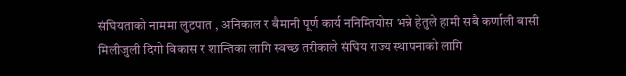संघियताको नाममा लुटपात , अनिकाल र बैमानी पूर्ण कार्य ननिम्तियोस भन्ने हेतुले हामी सबै कर्णाली बासी मिलीजुली दिगो विकास र शान्तिका लागि स्वच्छ तरीकाले संघिय राज्य स्थापनाको लागि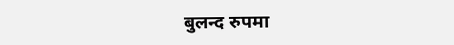बुलन्द रुपमा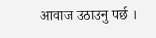आवाज उठाउनु पर्छ ।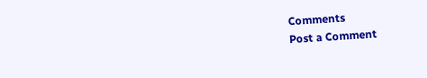Comments
Post a Comment